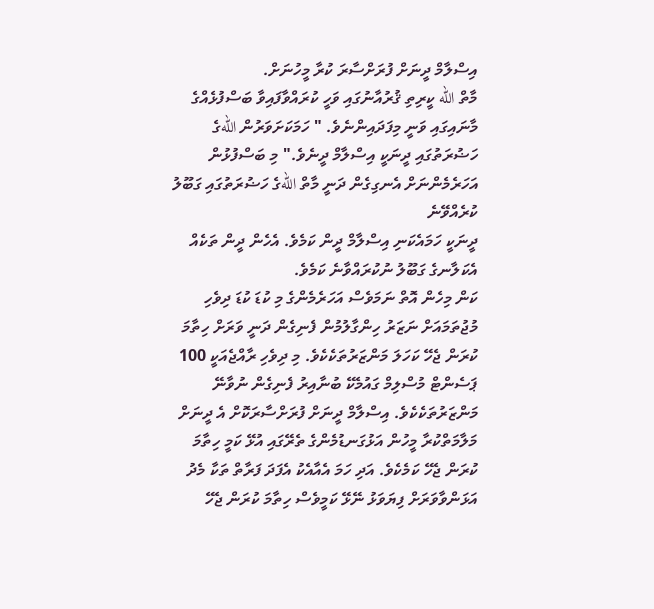އިސްލާމް ދީނަށް ފުރަށްސާރަ ކުރާ މީހުނަށް.
މާތް الله ކީރިތި ޤުރުއާނުގައި ވަހީ ކުރައްވާފައިވާ ބަސްފުޅެއްގެ މާނައިގައި ވަނީ މިފަދައިންނެވެ. " ހަމަކަށަވަރުން اللهގެ ހަޟުރަތުގައި ދީނަކީ އިސްލާމް ދީނެވެ." މި ބަސްފުޅުން އަހަރެމެންނަށް އެނގިގެން ދަނީ މާތް اللهގެ ހަޟުރަތުގައި ގަބޫލު ކުރެއްވޭނެ
ދީނަކީ ހަމައެކަނި އިސްލާމް ދީން ކަމެވެ. އެހެން ދީން ތަކެއް އެކަލާނގެ ގަބޫލު ނުކުރައްވާނެ ކަމެވެ.
ކަން މިހެން އޮތް ނަމަވެސް އަހަރެމެންގެ މި ކުޑަ ކުޑަ ދިވެހި މުޖުތަމައަށް ނަޒަރު ހިންގާލުމުން ފެނިގެން ދަނީ ވަރަށް ހިތާމަ ކުރަން ޖެހޭ ކަހަލަ މަންޒަރުތަކެކެވެ. މި ދިވެހި ރާއްޖެއަކީ 100 ޕަސެންޓް މުސްލިމް ގައުމެކޭ ބުނާއިރު ފެނިގެން ނުވާނޭ މަންޒަރުތަކެކެވެ. އިސްލާމް ދީނަށް ފުރަށްސާރަކޮށް އެ ދީނަށް މަލާމަތްކުރާ މީހުން އަޅުގަނޑުމެންގެ ތެރޭގައި އުޅޭ ކަމީ ހިތާމަ ކުރަން ޖެހޭ ކަމެކެވެ. އަދި ހަމަ އެއާއެކު އެފަދަ ފަރާތް ތަކާ މެދު އަޅަންވާވަރަށް ފިޔަވަޅު ނޭޅޭ ކަމީވެސް ހިތާމަ ކުރަން ޖެހޭ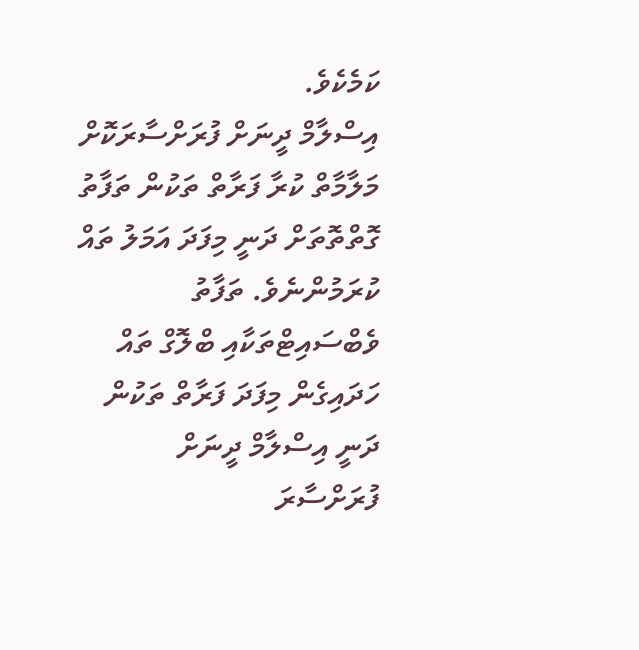ކަމެކެވެ.
އިސްލާމް ދީނަށް ފުރަށްސާރަކޮށް މަލާމާތް ކުރާ ފަރާތް ތަކުން ތަފާތު ގޮތްތޮތަށް ދަނީ މިފަދަ އަމަލު ތައް ކުރަމުންނެވެ. ތަފާތު ވެބްސައިޓްތަކާއި ބްލޮގް ތައް ހަދައިގެން މިފަދަ ފަރާތް ތަކުން ދަނީ އިސްލާމް ދީނަށް ފުރަށްސާރަ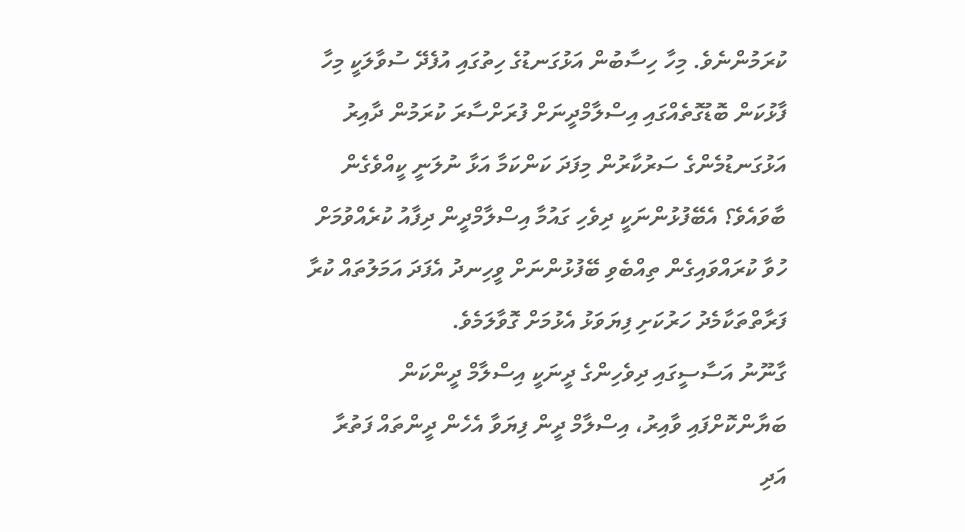ކުރަމުންނެވެ. މިހާ ހިސާބުން އަޅުގަނޑުގެ ހިތުގައި އުފެދޭ ސުވާލަކީ މިހާ ފާޅުކަން ބޮޑުގޮތެއްގައި އިސްލާމްދީނަށް ފުރަށްސާރަ ކުރަމުން ދާއިރު އަޅުގަނޑުމެންގެ ސަރުކާރުން މިފަދަ ކަންކަމާ އަޅާ ނުލަނީ ކީއްވެގެން ބާވައެވެ؟ އެބޭފުޅުންނަކީ ދިވެހި ގައުމާ އިސްލާމްދީން ދިފާއު ކުރެއްވުމަށް ހުވާ ކުރައްވައިގެން ތިއްބެވި ބޭފުޅުންނަށް ވީހިނދު އެފަދަ އަމަލުތައް ކުރާ ފަރާތްތަކާމެދު ހަރުކަށި ފިޔަވަޅު އެޅުމަށް ގޮވާލަމެވެ.
ގާނޫނު އަސާސީގައި ދިވެހިންގެ ދީނަކީ އިސްލާމް ދީންކަން ބަޔާންކޮށްފައި ވާއިރު، އިސްލާމް ދީން ފިޔަވާ އެހެން ދީންތައް ފަތުރާ އަދި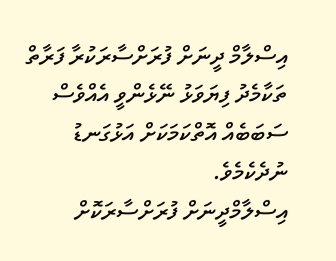އިސްލާމް ދީނަށް ފުރަށްސާރަކުރާ ފަރާތް ތަކާމެދު ފިޔަވަޅު ނޭޅެންވީ އެއްވެސް ސަބަބެއް އޮތްކަމަކަށް އަޅުގަނޑު ނުދެކެމެވެ.
އިސްލާމްދީނަށް ފުރަށްސާރަކޮށް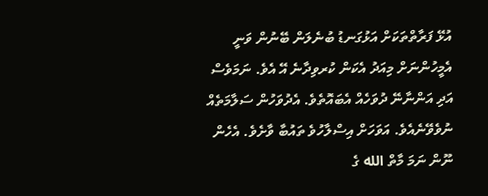އުޅޭ ފަރާތްތަކަށް އަޅުގަނޑު ބުނެލަން ބޭނުން ވަނީ އެމީހުންނަށް މިއަދު އެކަން ކުރވިދާނެ އޭ އެވެ. ނަމަވެސް އަދި އަންނާނޭ ދުވަހެއް އެބައޮތެވެ. އެދުވަހުން ސަލާމަތެއް ނުވެވޭނެއެވެ. އަވަހަށް އިސްލާހުވެ ތައުބާ ވާށެވެ. އެހެން ނޫން ނަމަ މާތް الله ގެ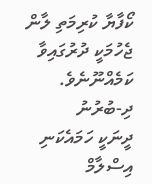ކޯފާޔާ ކުރިމަތި ލާން ޖެހުމަކީ ދުރުގައިވާ ކަމެއްނޫނެވެ.
ދި-ބުރުނު
ދީނަކީ ހަމައެކަނި އިސްލާމް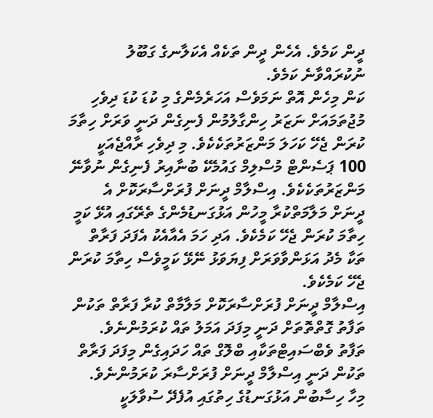ދީން ކަމެވެ. އެހެން ދީން ތަކެއް އެކަލާނގެ ގަބޫލު ނުކުރައްވާނެ ކަމެވެ.
ކަން މިހެން އޮތް ނަމަވެސް އަހަރެމެންގެ މި ކުޑަ ކުޑަ ދިވެހި މުޖުތަމައަށް ނަޒަރު ހިންގާލުމުން ފެނިގެން ދަނީ ވަރަށް ހިތާމަ ކުރަން ޖެހޭ ކަހަލަ މަންޒަރުތަކެކެވެ. މި ދިވެހި ރާއްޖެއަކީ 100 ޕަސެންޓް މުސްލިމް ގައުމެކޭ ބުނާއިރު ފެނިގެން ނުވާނޭ މަންޒަރުތަކެކެވެ. އިސްލާމް ދީނަށް ފުރަށްސާރަކޮށް އެ ދީނަށް މަލާމަތްކުރާ މީހުން އަޅުގަނޑުމެންގެ ތެރޭގައި އުޅޭ ކަމީ ހިތާމަ ކުރަން ޖެހޭ ކަމެކެވެ. އަދި ހަމަ އެއާއެކު އެފަދަ ފަރާތް ތަކާ މެދު އަޅަންވާވަރަށް ފިޔަވަޅު ނޭޅޭ ކަމީވެސް ހިތާމަ ކުރަން ޖެހޭ ކަމެކެވެ.
އިސްލާމް ދީނަށް ފުރަށްސާރަކޮށް މަލާމާތް ކުރާ ފަރާތް ތަކުން ތަފާތު ގޮތްތޮތަށް ދަނީ މިފަދަ އަމަލު ތައް ކުރަމުންނެވެ. ތަފާތު ވެބްސައިޓްތަކާއި ބްލޮގް ތައް ހަދައިގެން މިފަދަ ފަރާތް ތަކުން ދަނީ އިސްލާމް ދީނަށް ފުރަށްސާރަ ކުރަމުންނެވެ. މިހާ ހިސާބުން އަޅުގަނޑުގެ ހިތުގައި އުފެދޭ ސުވާލަކީ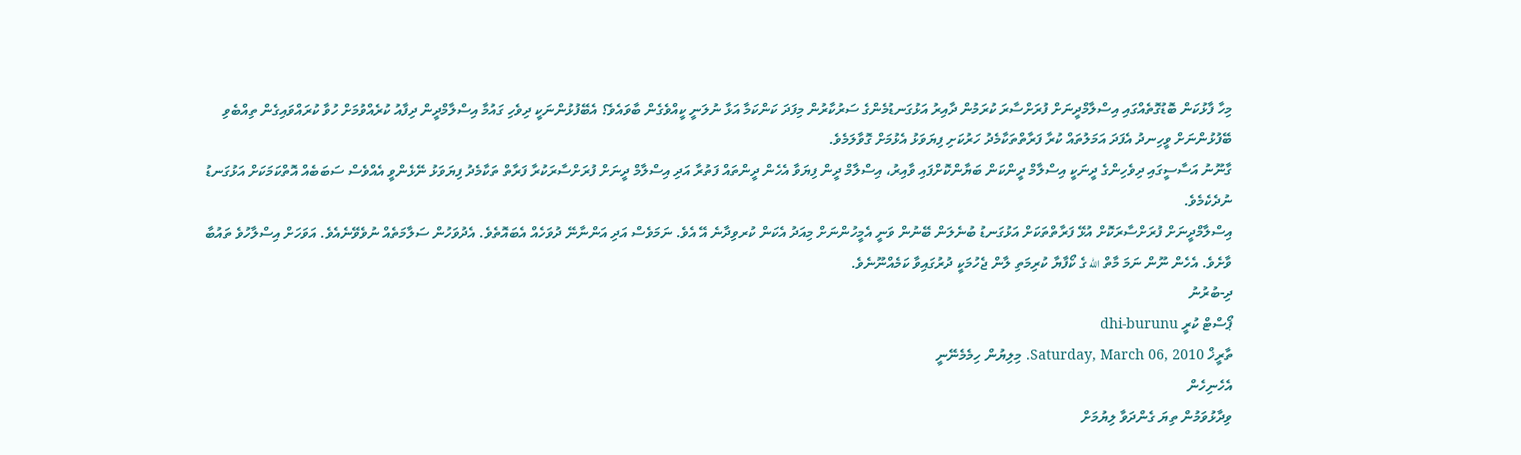މިހާ ފާޅުކަން ބޮޑުގޮތެއްގައި އިސްލާމްދީނަށް ފުރަށްސާރަ ކުރަމުން ދާއިރު އަޅުގަނޑުމެންގެ ސަރުކާރުން މިފަދަ ކަންކަމާ އަޅާ ނުލަނީ ކީއްވެގެން ބާވައެވެ؟ އެބޭފުޅުންނަކީ ދިވެހި ގައުމާ އިސްލާމްދީން ދިފާއު ކުރެއްވުމަށް ހުވާ ކުރައްވައިގެން ތިއްބެވި ބޭފުޅުންނަށް ވީހިނދު އެފަދަ އަމަލުތައް ކުރާ ފަރާތްތަކާމެދު ހަރުކަށި ފިޔަވަޅު އެޅުމަށް ގޮވާލަމެވެ.
ގާނޫނު އަސާސީގައި ދިވެހިންގެ ދީނަކީ އިސްލާމް ދީންކަން ބަޔާންކޮށްފައި ވާއިރު، އިސްލާމް ދީން ފިޔަވާ އެހެން ދީންތައް ފަތުރާ އަދި އިސްލާމް ދީނަށް ފުރަށްސާރަކުރާ ފަރާތް ތަކާމެދު ފިޔަވަޅު ނޭޅެންވީ އެއްވެސް ސަބަބެއް އޮތްކަމަކަށް އަޅުގަނޑު ނުދެކެމެވެ.
އިސްލާމްދީނަށް ފުރަށްސާރަކޮށް އުޅޭ ފަރާތްތަކަށް އަޅުގަނޑު ބުނެލަން ބޭނުން ވަނީ އެމީހުންނަށް މިއަދު އެކަން ކުރވިދާނެ އޭ އެވެ. ނަމަވެސް އަދި އަންނާނޭ ދުވަހެއް އެބައޮތެވެ. އެދުވަހުން ސަލާމަތެއް ނުވެވޭނެއެވެ. އަވަހަށް އިސްލާހުވެ ތައުބާ ވާށެވެ. އެހެން ނޫން ނަމަ މާތް الله ގެ ކޯފާޔާ ކުރިމަތި ލާން ޖެހުމަކީ ދުރުގައިވާ ކަމެއްނޫނެވެ.
ދި-ބުރުނު
ޕޯސްޓް ކުރީ dhi-burunu
ތާރީޚް Saturday, March 06, 2010. މިލިޔުން ހިމެމެނޭނީ
އެހެނިހެން
ވިދާޅުވަމުން ތިޔަ ގެންދަވާ ލިޔުމަށް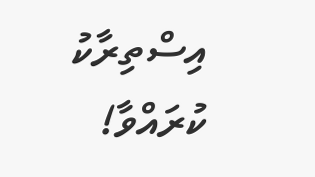އިސްތިރާކު ކުރައްވާ!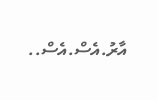އާރު.އެސް.އެސް..